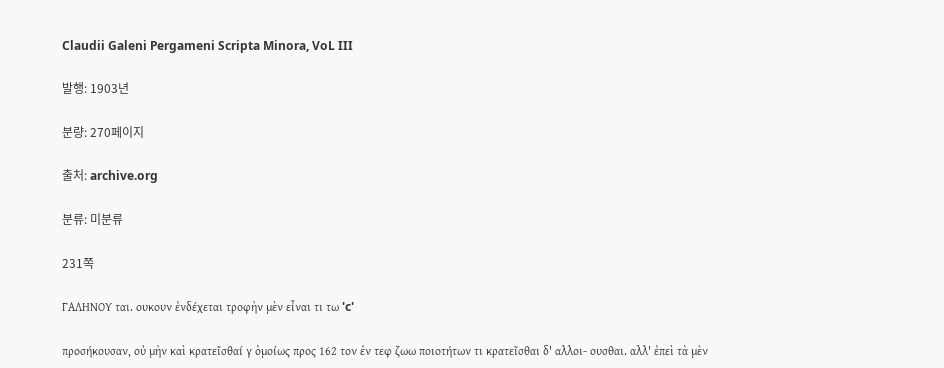Claudii Galeni Pergameni Scripta Minora, VoL III

발행: 1903년

분량: 270페이지

출처: archive.org

분류: 미분류

231쪽

ΓΑΛΗΝΟΥ ται. ουκουν ἐνδέχεται τροφὴν μὲν εἶναι τι τω 'c'

προσήκουσαν, οὐ μὴν καὶ κρατεῖσθαί γ ὁμοίως προς 162 τον ἐν τεφ ζωω ποιοτήτων τι κρατεῖσθαι δ' αλλοι- ουσθαι. αλλ' ἐπεὶ τὰ μὲν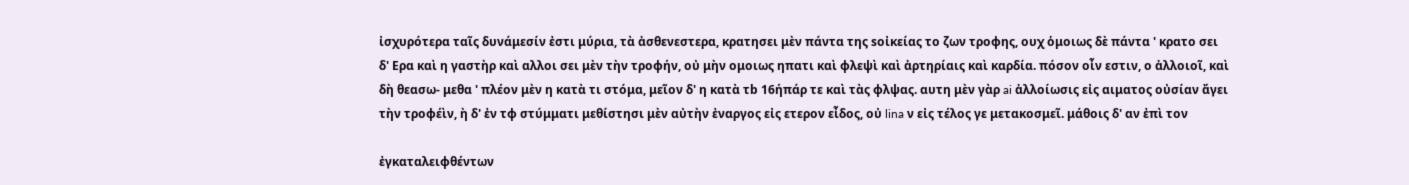ἰσχυρότερα ταῖς δυνάμεσίν ἐστι μύρια, τὰ ἀσθενεστερα, κρατησει μὲν πάντα της sοἰκείας το ζων τροφης, ουχ ὁμοιως δὲ πάντα ' κρατο σει δ' Eρα καὶ η γαστὴρ καὶ αλλοι σει μὲν τὴν τροφήν, οὐ μὴν ομοιως ηπατι καὶ φλεψὶ καὶ ἀρτηρίαις καὶ καρδία. πόσον οἶν εστιν, ο ἀλλοιοῖ, καὶ δὴ θεασω- μεθα ' πλέον μὲν η κατὰ τι στόμα, μεῖον δ' η κατὰ τb 16ήπάρ τε καὶ τὰς φλψας. αυτη μὲν γὰρ ai ἀλλοίωσις εἰς αιματος οὐσίαν ἄγει τὴν τροφέὶν, ὴ δ' ἐν τφ στύμματι μεθίστησι μὲν αὐτὴν ἐναργος εἰς ετερον εἶδος, οὐ lina ν εἰς τέλος γε μετακοσμεῖ. μάθοις δ' αν ἐπὶ τον

ἐγκαταλειφθέντων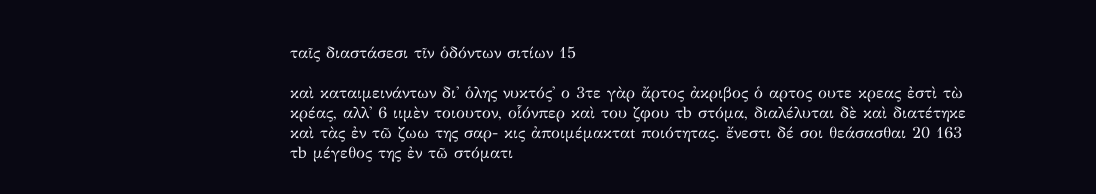ταῖς διαστάσεσι τῖν ὁδόντων σιτίων 15

καὶ καταιμεινάντων δι' ὁλης νυκτός' ο 3τε γὰρ ἄρτος ἀκριβος ὁ αρτος ουτε κρεας ἐστὶ τὼ κρέας, αλλ' 6 ιιμὲν τοιουτον, οἷόνπερ καὶ του ζφου τb στόμα, διαλέλυται δὲ καὶ διατέτηκε καὶ τὰς ἐν τῶ ζωω της σαρ- κις ἀποιμέμακταt ποιότητας. ἔνεστι δέ σοι θεάσασθαι 20 163 τb μέγεθος της ἐν τῶ στόματι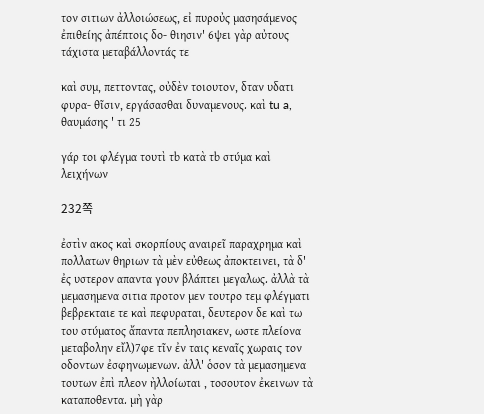τον σιτιων ἀλλοιώσεως, εἰ πυροὐς μασησάμενος ἐπιθείης ἀπέπτοις δο- θιησιν' 6ψει γὰρ αὐτους τάχιστα μεταβάλλοντάς τε

καὶ συμ, πεττοντας, οὐδὲν τοιουτον, δταν υδατι φυρα- θῖσιν, εργάσασθαι δυναμενους. καὶ tu a, θαυμάσης ' τι 25

γάρ τοι φλέγμα τουτὶ τb κατὰ τb στύμα καὶ λειχήνων

232쪽

ἐστὶν ακος καὶ σκορπίους αναιρεῖ παραχρημα καὶ πολλατων θηριων τὰ μὲν εὐθεως ἀποκτεινει, τὰ δ' ἐς υστερον απαντα γουν βλάπτει μεγαλως. ἀλλὰ τὰ μεμασημενα σιτια προτον μεν τουτρο τεμ φλέγματι βεβρεκταιε τε καὶ πεφυραται, δευτερον δε καὶ τω του στύματος ἄπαντα πεπλησιακεν, ωστε πλείονα μεταβολην εἴλ)7φε τῖν ἐν ταις κεναῖς χωραις τον οδοντων ἐσφηνωμενων. ἀλλ' ὁσον τὰ μεμασημενα τουτων ἐπὶ πλεον ὴλλοίωται , τοσουτον ἐκεινων τὰ καταποθεντα. μὴ γὰρ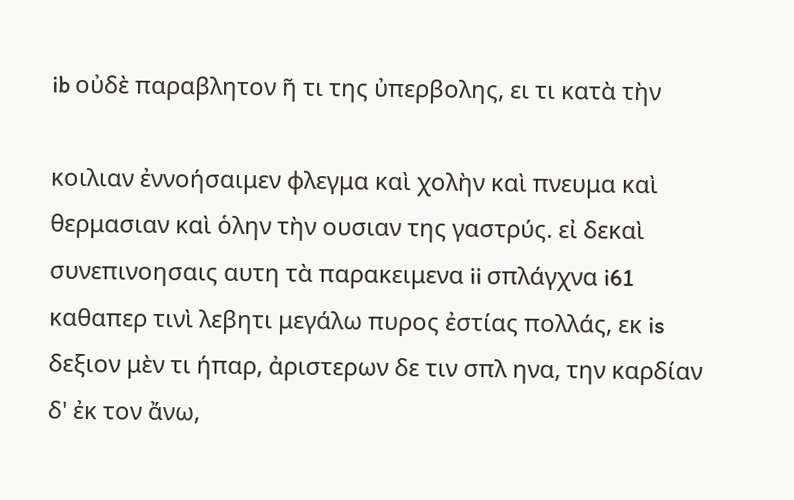ib οὐδὲ παραβλητον ῆ τι της ὐπερβολης, ει τι κατὰ τὴν

κοιλιαν ἐννοήσαιμεν φλεγμα καὶ χολὴν καὶ πνευμα καὶ θερμασιαν καὶ ὁλην τὴν ουσιαν της γαστρύς. εἰ δεκαὶ συνεπινοησαις αυτη τὰ παρακειμενα ii σπλάγχνα i61 καθαπερ τινὶ λεβητι μεγάλω πυρος ἐστίας πολλάς, εκ is δεξιον μὲν τι ήπαρ, ἀριστερων δε τιν σπλ ηνα, την καρδίαν δ' ἐκ τον ἄνω,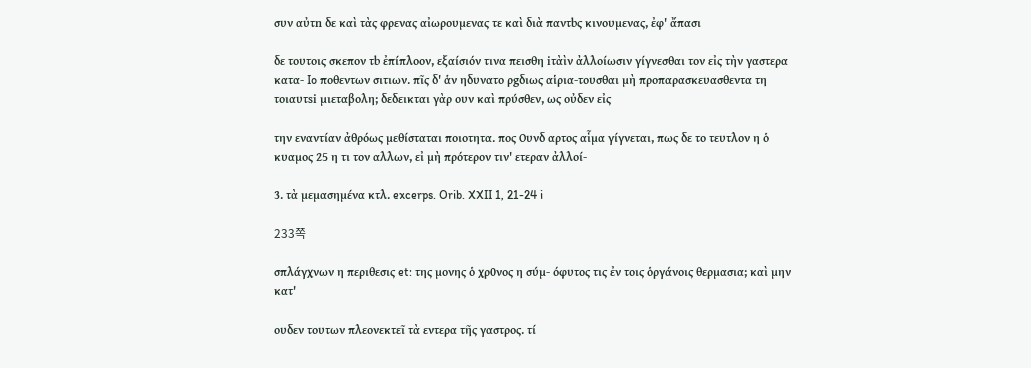συν αὐτn δε καὶ τὰς φρενας αἰωρουμενας τε καὶ διὰ παντbς κινουμενας, ἐφ' ἄπασι

δε τουτοις σκεπον τb ἐπίπλοον, εξαίσιόν τινα πεισθη iτὰὶν ἀλλοίωσιν γίγνεσθαι τον εἰς τὴν γαστερα κατα- Io ποθεντων σιτιων. πῖς δ' ἁν ηδυνατο ρgδιως αἱρια-τουσθαι μὴ προπαρασκευασθεντα τη τοιαυτsi μιεταβολη; δεδεικται γὰρ ουν καὶ πρύσθεν, ως οὐδεν εἰς

την εναντίαν ἀθρόως μεθίσταται ποιοτητα. πος Ουνδ αρτος αἷμα γίγνεται, πως δε το τευτλον η ὁ κυαμος 25 η τι τον αλλων, εἰ μὴ πρότερον τιν' ετεραν ἀλλοί-

3. τὰ μεμασημένα κτλ. excerps. Orib. XXII 1, 21-24 i

233쪽

σπλάγχνων η περιθεσις et: της μονης ὁ χρ0νος η σύμ- όφυτος τις ἐν τοις ὁργάνοις θερμασια; καὶ μην κατ'

ουδεν τουτων πλεονεκτεῖ τὰ εντερα τῆς γαστρος. τί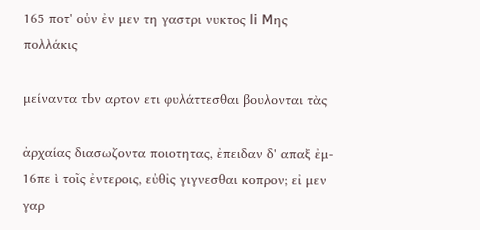165 ποτ' οὐν ἐν μεν τη γαστρι νυκτος li Mης πολλάκις

μείναντα τbν αρτον ετι φυλάττεσθαι βουλονται τὰς

ἀρχαίας διασωζοντα ποιοτητας, ἐπειδαν δ' απαξ ἐμ- 16πε ὶ τοῖς ἐντεροις, εὐθἰς γιγνεσθαι κοπρον; εἰ μεν γαρ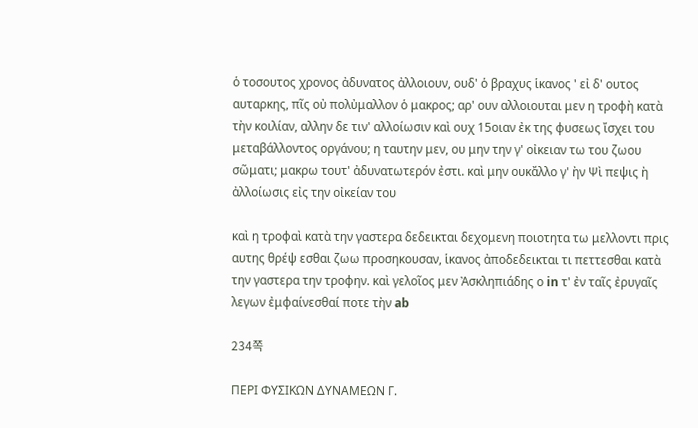ὁ τοσουτος χρονος ἀδυνατος ἀλλοιουν, ουδ' ὁ βραχυς ἱκανος ' εἰ δ' ουτος αυταρκης, πῖς οὐ πολὐμαλλον ὁ μακρος; αρ' ουν αλλοιουται μεν η τροφὴ κατὰ τὴν κοιλίαν, αλλην δε τιν' αλλοίωσιν καὶ ουχ 15οιαν ἐκ της φυσεως ἴσχει του μεταβάλλοντος οργάνου; η ταυτην μεν, ου μην την γ' οἰκειαν τω του ζωου σῶματι; μακρω τουτ' ἀδυνατωτερόν ἐστι. καὶ μην ουκἄλλο γ' ὴν Ψὶ πεψις ὴ ἀλλοίωσις εἰς την οἰκείαν του

καὶ η τροφαὶ κατὰ την γαστερα δεδεικται δεχομενη ποιοτητα τω μελλοντι πρις αυτης θρέψ εσθαι ζωω προσηκουσαν, ἱκανος ἀποδεδεικται τι πεττεσθαι κατὰ την γαστερα την τροφην. καὶ γελοῖος μεν Ἀσκληπιάδης ο in τ' ἐν ταῖς ἐρυγαῖς λεγων ἐμφαίνεσθαί ποτε τὴν ab

234쪽

ΠΕΡΙ ΦΥΣΙΚΩΝ ΔΥΝΑΜΕΩΝ Γ.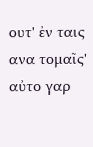oυτ' ἐν ταις ανα τομαῖς' αὐτο γαρ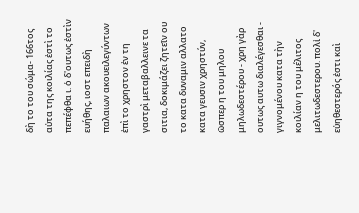δὴ το του σώμα- 166τος αὐτα της κοιλίας ἐστὶ το πεπέφθα ι. ὁ δ'ουτως ἐστὶν ευήθης, ιοστ επειδὴ παλαιων ακουειλεγύντων ἐπὶ το χρηστον ἐν τη γαστρὶ μεταβαλλεινε τα σιτια, δοκιμάζει ζητεῖν ου το κατα δυναμιν αλλατο κατα γευσιν χρηστύν, ῶσπερ η του μηλου μηλωδεστέρου - χρη γὰρ ουτως αυτω διαλέγεσθαι - γιγνομένου κατα τὴν κοιλίαν η του μέλιτος μελιτωδεστερου. πολἰ δ' εὐηθεστερός ἐστι καὶ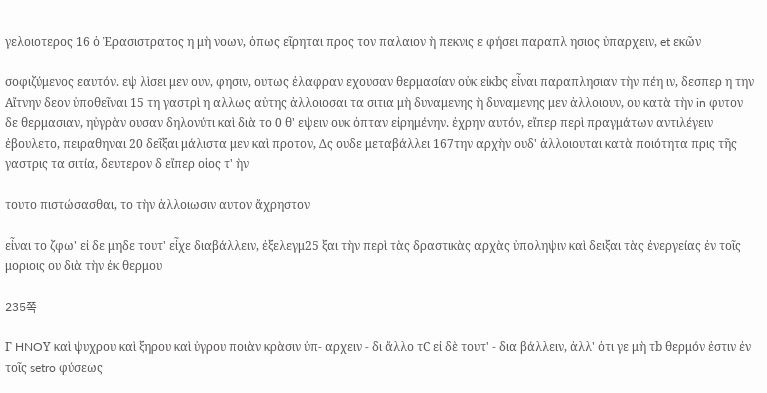γελοιοτερος 16 ὁ Ἐρασιστρατος η μὴ νοων, ὁπως εῖρηται προς τον παλαιον ὴ πεκνις ε φήσει παραπλ ησιος ὐπαρχειν, et εκῶν

σοφιζύμενος εαυτόν. εψ λὶσει μεν ουν, φησιν, ουτως ἐλαφραν εχουσαν θερμασίαν οὐκ εἰκbς εἶναι παραπλησιαν τὴν πέη ιν, δεσπερ η την Αἴτνην δεον ὐποθεῖναι 15 τη γαστρὶ η αλλως αὐτης ἀλλοιοσαι τα σιτια μὴ δυναμενης ὴ δυναμενης μεν ἀλλοιουν, ου κατὰ τὴν in φυτον δε θερμασιαν, ηὐγρὰν ουσαν δηλονύτι καὶ διὰ το 0 θ' εψειν ουκ ὀπταν εἰρημένην. ἐχρην αυτόν, εἴπερ περὶ πραγμάτων αντιλέγειν ἐβουλετο, πειραθηναι 20 δεῖξαι μάλιστα μεν καὶ προτον, Δς ουδε μεταβάλλει 167την αρχὴν ουδ' ἀλλοιουται κατὰ ποιότητα πρις τῆς γαστρις τα σιτία, δευτερον δ εἴπερ οἱος τ' ὴν

τουτο πιστώσασθαι, το τὴν ἀλλοιωσιν αυτον ἄχρηστον

εἶναι το ζφω' εἰ δε μηδε τουτ' εἶχε διαβάλλειν, ἐξελεγμ25 ξαι τὴν περὶ τὰς δραστικὰς αρχὰς ὐποληψιν καὶ δειξαι τὰς ἐνεργείας ἐν τοῖς μοριοις ου διὰ τὴν ἐκ θερμου

235쪽

Γ HNOΥ καὶ ψυχρου καὶ ξηρου καὶ ὐγρου ποιὰν κρὰσιν ὐπ- αρχειν - δι ἄλλο τC εἰ δὲ τουτ' - δια βάλλειν, ἀλλ' ὁτι γε μὴ τb θερμόν ἐστιν ἐν τοῖς setro φύσεως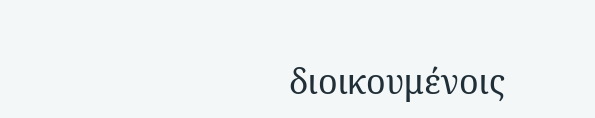διοικουμένοις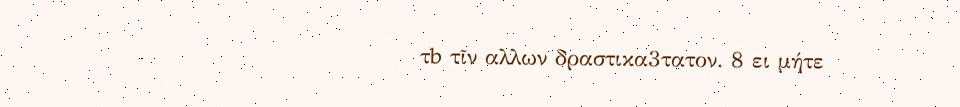τb τῖν αλλων δραστικα3τατον. 8 ει μήτε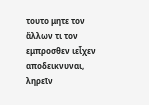τουτο μητε τον ἄλλων τι τον εμπροσθεν ιεἶχεν αποδεικνυναι, ληρεῖν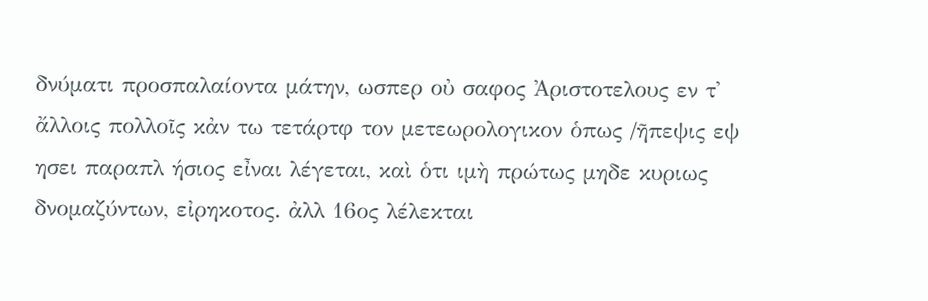δνύματι προσπαλαίοντα μάτην, ωσπερ οὐ σαφος Ἀριστοτελους εν τ' ἄλλοις πολλοῖς κἀν τω τετάρτφ τον μετεωρολογικον ὁπως /ῆπεψις εψ ησει παραπλ ήσιος εἶναι λέγεται, καὶ ὁτι ιμὴ πρώτως μηδε κυριως δνομαζύντων, εἰρηκοτος. ἀλλ 16ος λέλεκται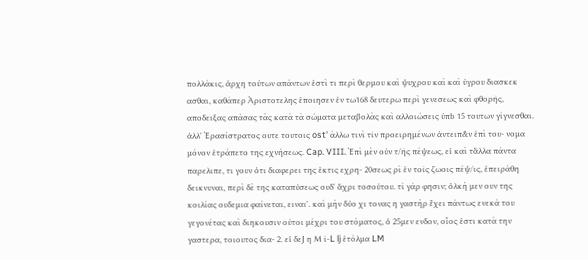πολλάκις, ἀρχη τούτων απάντων ἐστὶ τι περὶ θερμου καὶ ψυχρου καὶ καὶ ὐγρου διασκεκ ασθαι, καθάπερ Ἀριστοτελης ἐποιησεν ἐν τω168 δευτερω περὶ γενεσεως καὶ φθορῆς, αποδειξας απάσας τὰς κατὰ τὰ σώματα μεταβολὰς καὶ αλλοιώσεις ὐπb 15 τουτων γίγνεσθαι. ἀλλ' Ἐρασίστρατος ουτε τουτοις ost' ὰλλω τινὶ τῖν προειρημένων ἀντειπ&ν ἐπὶ του- νομα μόνον ἐτράπετο της εχνήσεως. Cap. VIII. Ἐπὶ μὲν οὐν τ/ῆς πέψεως, εἰ καὶ τἄλλα πάντα παρελιπε, τι γουν ὁτι διαφερει της ἐκτις εχρη- 20σεως ρὶ ἐν τοῖς ζωοις πέψ/ις, ἐπειράθη δεικνυναι, περὶ δὲ της καταπύσεως ουδ' ἄχρι τοσούτου. τί γάρ φησιν; ὁλκὴ μεν ουν της κοιλίας ουδεμια φαίνεται, ειναι'. καὶ μὴν δύο χι τονας η γαστὴρ ἔχει πάντως ενεκά του γεγονέτας καὶ διηκουσιν οὐτοι μέχρι του στόματος, ὁ 25μεν ενδον, οἷος ἐστι κατὰ την γαστερα, τοιουτος δια- 2. εἰ δεJ η Μ ῖ-L lj ἐτόλμα LM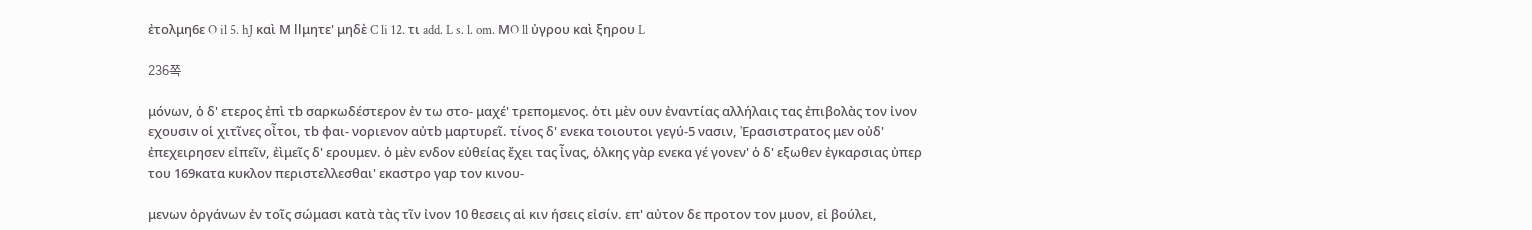ἐτολμη6ε O il 5. hJ καὶ Μ llμητε' μηδὲ C li 12. τι add. L s. l. om. ΜO ll ὐγρου καὶ ξηρου L

236쪽

μόνων, ὁ δ' ετερος ἐπὶ τb σαρκωδέστερον ἐν τω στο- μαχέ' τρεπομενος. ὁτι μὲν ουν ἐναντίας αλλήλαις τας ἐπιβολὰς τον ἰνον εχουσιν οἱ χιτῖνες οἶτοι, τb φαι- νοριενον αὐτb μαρτυρεῖ. τίνος δ' ενεκα τοιουτοι γεγύ-5 νασιν, 'Eρασιστρατος μεν οὐδ' ἐπεχειρησεν εἰπεῖν, ἐὶμεῖς δ' ερουμεν. ὁ μὲν ενδον εὐθείας ἔχει τας ἶνας, ὁλκης γὰρ ενεκα γέ γονεν' ὁ δ' εξωθεν ἐγκαρσιας ὐπερ του 169κατα κυκλον περιστελλεσθαι' εκαστρο γαρ τον κινου-

μενων ὀργάνων ἐν τοῖς σώμασι κατὰ τὰς τῖν ἰνον 10 θεσεις αἱ κιν ήσεις εἰσίν. επ' αὐτον δε προτον τον μυον, εἰ βούλει,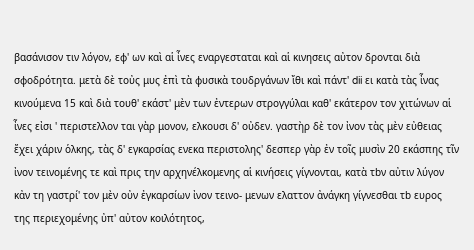βασάνισον τιν λόγον, εφ' ων καὶ αἱ ἶνες εναργεσταται καὶ αἱ κινησεις αὐτον δρονται διὰ σφοδρότητα. μετὰ δὲ τοὐς μυς ἐπὶ τὰ φυσικὰ τουδργάνων ἴθι καὶ πάντ' dii ει κατὰ τὰς ἶνας κινούμενα 15 καὶ διὰ τουθ' εκάστ' μὲν των ἐντερων στρογγύλαι καθ' εκάτερον τον χιτώνων αἱ ἶνες εἰσι ' περιστελλον ται γὰρ μονον, ελκουσι δ' οὐδεν. γαστὴρ δὲ τον ἰνον τὰς μὲν εὐθειας ἔχει χάριν ὁλκης, τὰς δ' εγκαρσίας ενεκα περιστολης' δεσπερ γὰρ ἐν τοῖς μυσὶν 20 εκάσπης τῖν ἰνον τεινομένης τε καὶ πρις την αρχηνέλκομενης αἱ κινήσεις γίγνονται, κατὰ τbν αὐτιν λύγον κἀν τη γαστρί' τον μὲν οὐν ἐγκαρσίων ἰνον τεινο- μενων ελαττον ἀνάγκη γίγνεσθαι τb ευρος της περιεχομένης ὐπ' αὐτον κοιλότητος,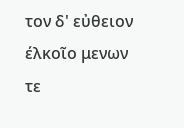τον δ' εὐθειον έλκοῖο μενων τε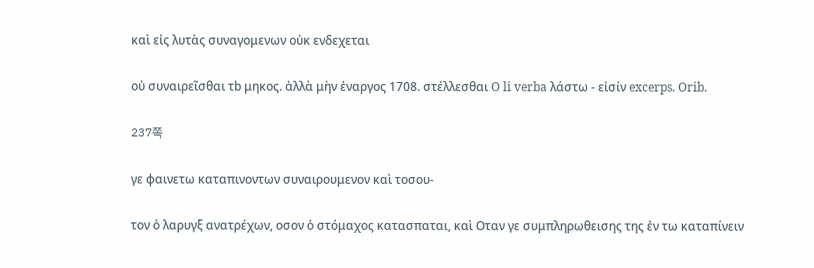καὶ εἰς λυτὰς συναγομενων οὐκ ενδεχεται

οὐ συναιρεῖσθαι τb μηκος. ἀλλὰ μὴν ἐναργος 1708. στέλλεσθαι O li verba λάστω - εἰσίν excerps. Orib.

237쪽

γε φαινετω καταπινοντων συναιρουμενον καὶ τοσου-

τον ὁ λαρυγξ ανατρέχων, οσον ὁ στόμαχος κατασπαται, καὶ Oταν γε συμπληρωθεισης της ἐν τω καταπίνειν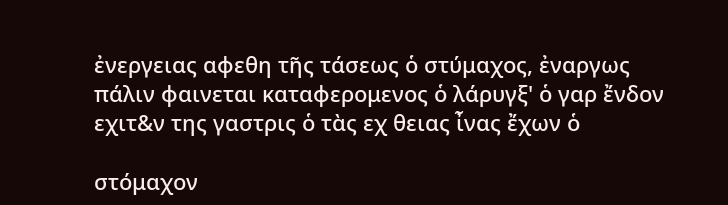ἐνεργειας αφεθη τῆς τάσεως ὁ στύμαχος, ἐναργως πάλιν φαινεται καταφερομενος ὁ λάρυγξ' ὁ γαρ ἔνδον εχιτ&ν της γαστρις ὁ τὰς εχ θειας ἶνας ἔχων ὁ

στόμαχον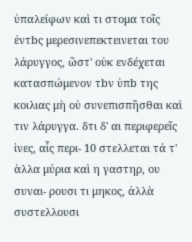ὐπαλείφων καὶ τι στομα τοῖς ἐντbς μερεσινεπεκτεινεται του λάρυγγος, ῶστ' οὐκ ενδέχεται κατασπώμενον τbν ὐπb της κοιλιας μὴ οὐ συνεπισπῆσθαι καὶ τιν λάρυγγα. δτι δ' αι περιφερεῖς ἰνες, αἷς περι- 10 στελλεται τά τ' ἁλλα μύρια καὶ η γαστηρ, ου συναι- ρουσι τι μηκος, ἀλλὰ συστελλουσι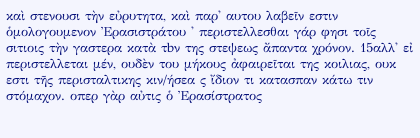καὶ στενουσι τὴν εὐρυτητα, καὶ παρ' αυτου λαβεῖν εστιν ὁμολογουμενον Ἐρασιστράτου ' περιστελλεσθαι γάρ φησι τοῖς σιτιοις τὴν γαστερα κατὰ τbν της στεψεως ἄπαντα χρόνον. 15αλλ' εἰ περιστελλεται μέν, ουδὲν του μήκους ἀφαιρεῖται της κοιλιας, ουκ εστι τῆς περισταλτικης κιν/ήσεα ς ἴδιον τι κατασπαν κάτω τιν στόμαχον. οπερ γὰρ αὐτις ὁ Ἐρασίστρατος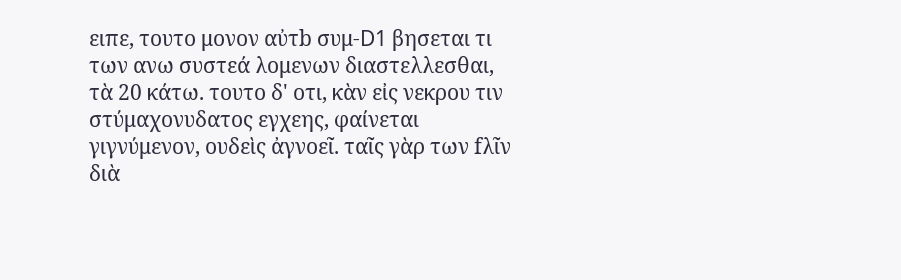ειπε, τουτο μονον αὐτb συμ-D1 βησεται τι των ανω συστεά λομενων διαστελλεσθαι, τὰ 20 κάτω. τουτο δ' οτι, κὰν εἰς νεκρου τιν στύμαχονυδατος εγχεης, φαίνεται γιγνύμενον, ουδεὶς ἀγνοεῖ. ταῖς γὰρ των fλῖν διὰ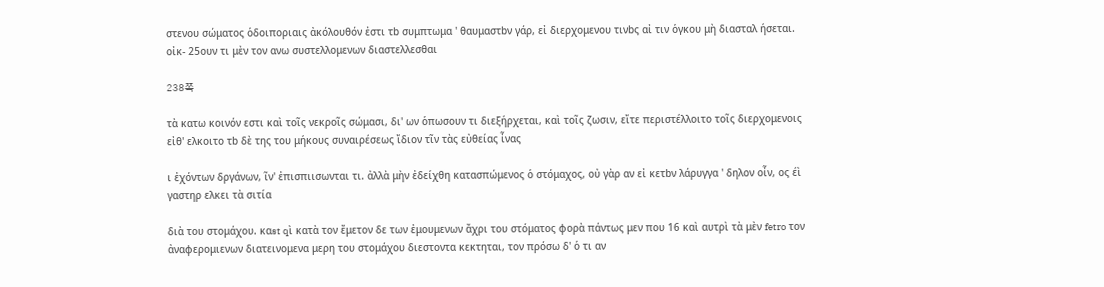στενου σώματος ὁδοιποριαις ἀκόλουθόν ἐστι τb συμπτωμα ' θαυμαστbν γάρ, εἰ διερχομενου τινbς αἰ τιν ὁγκου μὴ διασταλ ήσεται. οἰκ- 25ουν τι μὲν τον ανω συστελλομενων διαστελλεσθαι

238쪽

τὰ κατω κοινόν εστι καὶ τοῖς νεκροῖς σώμασι, δι' ων ὁπωσουν τι διεξήρχεται, καὶ τοῖς ζωσιν, εἴτε περιστέλλοιτο τοῖς διερχομενοις εἰθ' ελκοιτο τb δὲ της του μήκους συναιρέσεως ἴδιον τῖν τὰς εὐθείας ἶνας

ι ἐχόντων δργάνων, ῖν' ἐπισπιισωνται τι. ἀλλὰ μὴν ἐδείχθη κατασπώμενος ὁ στόμαχος, οὐ γὰρ αν εἰ κετbν λάρυγγα ' δηλον οἶν, ος έὶ γαστηρ ελκει τὰ σιτία

διὰ του στομάχου. καst qὶ κατὰ τον ἔμετον δε των ἐμουμενων ἄχρι του στόματος φορὰ πάντως μεν που 16 καὶ αυτρὶ τὰ μὲν fetro τον ἀναφερομιενων διατεινομενα μερη του στομάχου διεστοντα κεκτηται, τον πρόσω δ' ὁ τι αν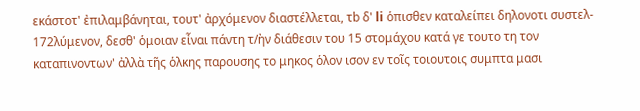εκάστοτ' ἐπιλαμβάνηται, τουτ' ἀρχόμενον διαστέλλεται, τb δ' li ὁπισθεν καταλείπει δηλονοτι συστελ- 172λύμενον, δεσθ' ὁμοιαν εἶναι πάντη τ/ὴν διάθεσιν του 15 στομάχου κατά γε τουτο τη τον καταπινοντων' ἀλλὰ τῆς ὁλκης παρουσης το μηκος ὁλον ισον εν τοῖς τοιουτοις συμπτα μασι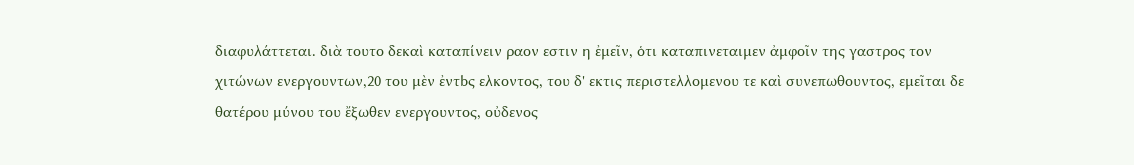διαφυλάττεται. διὰ τουτο δεκαὶ καταπίνειν ραον εστιν η ἐμεῖν, ὁτι καταπινεταιμεν ἀμφοῖν της γαστρος τον χιτώνων ενεργουντων,20 του μὲν ἐντbς ελκοντος, του δ' εκτις περιστελλομενου τε καὶ συνεπωθουντος, εμεῖται δε θατέρου μύνου του ἔξωθεν ενεργουντος, οὐδενος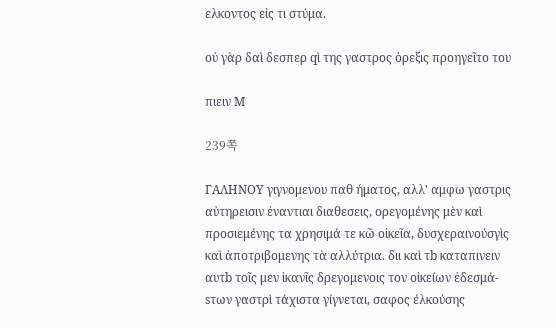ελκοντος εἰς τι στύμα.

οὐ γὰρ δαὶ δεσπερ qὶ της γαστρος ὁρεξις προηγεῖτο του

πιειν Μ

239쪽

ΓΑΛΗΝΟΥ γιγνομενου παθ ήματος, αλλ' αμφω γαστρις αὐτηρεισιν ἐναντιαι διαθεσεις, ορεγομένης μὲν καὶ προσιεμένης τα χρησιμά τε κῶ οἰκεῖα, δυσχεραινούσγὶς καὶ ἀποτριβομενης τὰ αλλύτρια. διι καὶ τb καταπινειν αυτb τοῖς μεν ἱκανῖς δρεγομενοις τον οἰκείων ἐδεσμά- sτων γαστρὶ τάχιστα γίγνεται, σαφος έλκούσης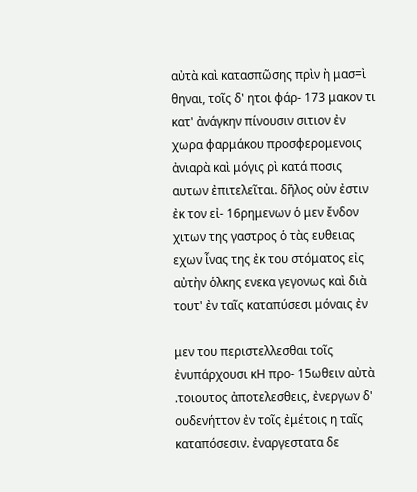αὐτὰ καὶ κατασπῶσης πρὶν ὴ μασ=ὶ θηναι, τοῖς δ' ητοι φάρ- 173 μακον τι κατ' ἀνάγκην πίνουσιν σιτιον ἐν χωρα φαρμάκου προσφερομενοις ἀνιαρὰ καὶ μόγις ρὶ κατά ποσις αυτων ἐπιτελεῖται. δῆλος οὐν ἐστιν ἐκ τον εἰ- 16ρημενων ὁ μεν ἔνδον χιτων της γαστρος ὁ τὰς ευθειας εχων ἶνας της ἐκ του στόματος εἰς αὐτὴν ὁλκης ενεκα γεγονως καὶ διὰ τουτ' ἐν ταῖς καταπύσεσι μόναις ἐν

μεν του περιστελλεσθαι τοῖς ἐνυπάρχουσι κH προ- 15ωθειν αὐτὰ .τοιουτος ἀποτελεσθεις, ἐνεργων δ' ουδενήττον ἐν τοῖς ἐμέτοις η ταῖς καταπόσεσιν. ἐναργεστατα δε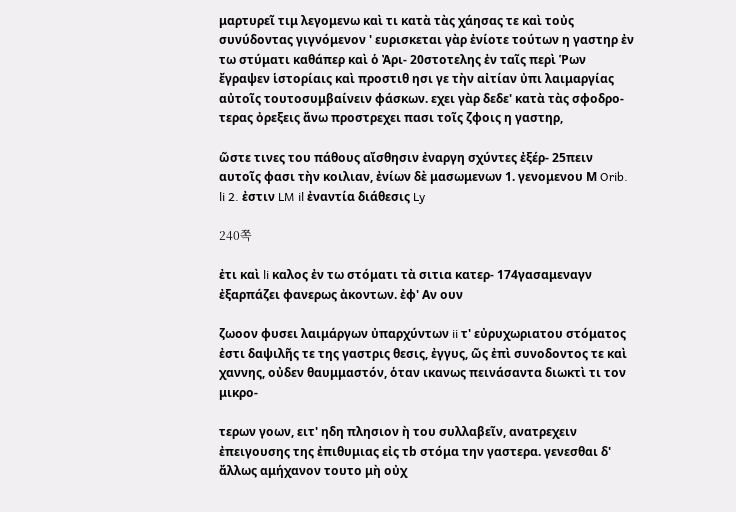μαρτυρεῖ τιμ λεγομενω καὶ τι κατὰ τὰς χάησας τε καὶ τοὐς συνύδοντας γιγνόμενον ' ευρισκεται γὰρ ἐνίοτε τούτων η γαστηρ ἐν τω στύματι καθάπερ καὶ ὁ Ἀρι- 20στοτελης ἐν ταῖς περὶ Ῥων ἔγραψεν ἱστορίαις καὶ προστιθ ησι γε τὴν αἰτίαν ὐπι λαιμαργίας αὐτοῖς τουτοσυμβαίνειν φάσκων. εχει γὰρ δεδε' κατὰ τὰς σφοδρο- τερας ὀρεξεις ἄνω προστρεχει πασι τοῖς ζφοις η γαστηρ,

ῶστε τινες του πάθους αἴσθησιν ἐναργη σχύντες ἐξέρ- 25πειν αυτοῖς φασι τὴν κοιλιαν, ἐνίων δὲ μασωμενων 1. γενομενου Μ Orib. li 2. ἐστιν LM il ἐναντία διάθεσις Ly

240쪽

ἐτι καὶ li καλος ἐν τω στόματι τὰ σιτια κατερ- 174γασαμεναγν ἐξαρπάζει φανερως ἀκοντων. ἐφ' Aν ουν

ζωοον φυσει λαιμάργων ὐπαρχύντων ii τ' εὐρυχωριατου στόματος ἐστι δαψιλῆς τε της γαστρις θεσις, ἐγγυς, ῶς ἐπὶ συνοδοντος τε καὶ χαννης, οὐδεν θαυμμαστόν, ὁταν ικανως πεινάσαντα διωκτὶ τι τον μικρο-

τερων γοων, ειτ' ηδη πλησιον ὴ του συλλαβεῖν, ανατρεχειν ἐπειγουσης της ἐπιθυμιας εἰς τb στόμα την γαστερα. γενεσθαι δ' ἄλλως αμήχανον τουτο μὴ οὐχ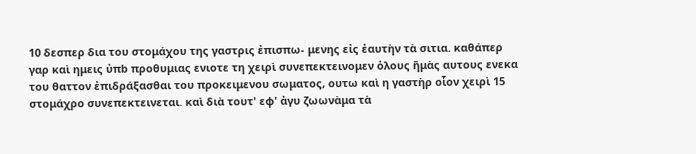10 δεσπερ δια του στομάχου της γαστρις ἐπισπω- μενης εἰς ἐαυτὴν τὰ σιτια. καθάπερ γαρ καὶ ημεις ὐπb προθυμιας ενιοτε τη χειρὶ συνεπεκτεινομεν ὁλους ῆμὰς αυτους ενεκα του θαττον ἐπιδράξασθαι του προκειμενου σωματος, ουτω καὶ η γαστὴρ οἷον χειρὶ 15 στομάχρο συνεπεκτεινεται. καὶ διὰ τουτ' εφ' ἀγυ ζωωνὰμα τὰ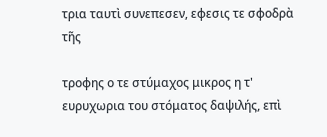τρια ταυτὶ συνεπεσεν, εφεσις τε σφοδρὰ τῆς

τροφης ο τε στύμαχος μικρος η τ' ευρυχωρια του στόματος δαψιλής, επὶ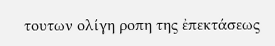τουτων ολίγη ροπη της ἐπεκτάσεως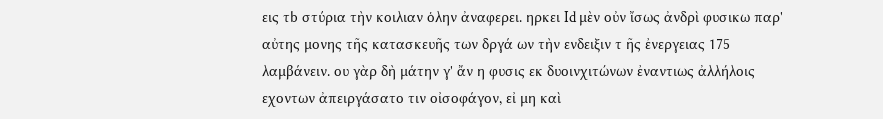εις τb στύρια τὴν κοιλιαν ὁλην ἀναφερει. ηρκει Id μὲν οὐν ἴσως ἀνδρὶ φυσικω παρ' αὐτης μονης τῆς κατασκευῆς των δργά ων τὴν ενδειξιν τ ῆς ἐνεργειας 175 λαμβάνειν. ου γὰρ δὴ μάτην γ' ἄν η φυσις εκ δυοινχιτώνων ἐναντιως ἀλλήλοις εχοντων ἀπειργάσατο τιν οἰσοφάγον, εἰ μη καὶ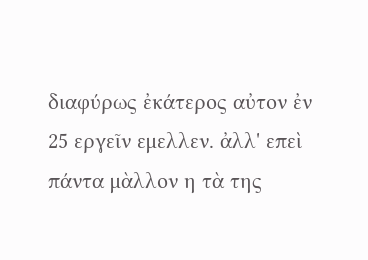διαφύρως ἐκάτερος αὐτον ἐν 25 εργεῖν εμελλεν. ἀλλ' επεὶ πάντα μὰλλον η τὰ της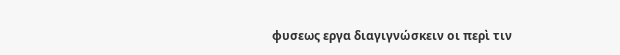φυσεως εργα διαγιγνώσκειν οι περὶ τιν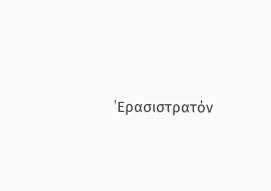'Eρασιστρατόν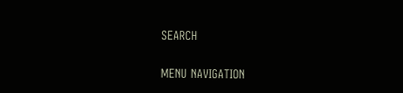SEARCH

MENU NAVIGATION